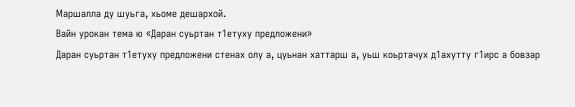Маршалла ду шуьга, хьоме дешархой.
Вайн урокан тема ю «Даран суьртан т1етуху предложени»
Даран суьртан т1етуху предложени стенах олу а, цуьнан хаттарш а, уьш коьртачух д1ахутту г1ирс а бовзар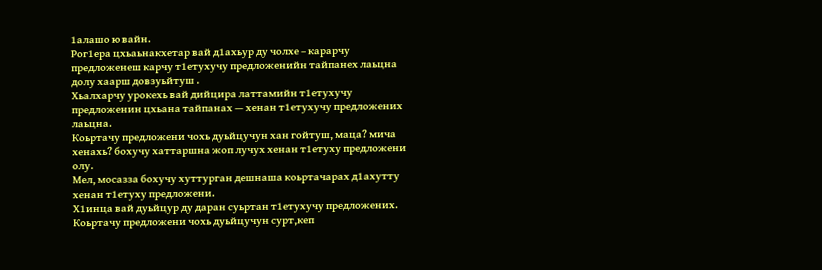1алашо ю вайн.
Рог1ера цхьаьнакхетар вай д1ахьур ду чолхе – карарчу предложенеш карчу т1етухучу предложенийн тайпанех лаьцна долу хаарш довзуьйтуш .
Хьалхарчу урокехь вай дийцира латтамийн т1етухучу предложенин цхьана тайпанах — хенан т1етухучу предложених лаьцна.
Коьртачу предложени чохь дуьйцучун хан гойтуш, маца? мича хенахь? бохучу хаттаршна жоп лучух хенан т1етуху предложени олу.
Мел, мосазза бохучу хуттурган дешнаша коьртачарах д1ахутту хенан т1етуху предложени.
Х1инца вай дуьйцур ду даран суьртан т1етухучу предложених.
Коьртачу предложени чохь дуьйцучун сурт,кеп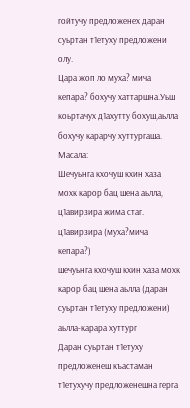гойтучу предложенех даран суьртан т1етуху предложени олу.
Цара жоп ло муха? мича кепара? бохучу хаттаршна.Уьш коьртачух д1ахутту бохуш,аьлла бохучу карарчу хуттургаша. Масала:
Шечуьнга кхочуш кхин хаза мохк карор бац шена аьлла, ц1авирзира жима стаг.
ц1авирзира (муха?мича кепара?)
шечуьнга кхочуш кхин хаза мохк карор бац шена аьлла (даран суьртан т1етуху предложени)
аьлла-карара хуттург
Даран суьртан т1етуху предложенеш къастаман т1етухучу предложенешна герга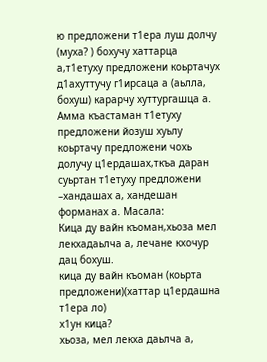ю предложени т1ера луш долчу (муха? ) бохучу хаттарца а,т1етуху предложени коьртачух д1ахуттучу г1ирсаца а (аьлла, бохуш) карарчу хуттургашца а.
Амма къастаман т1етуху предложени йозуш хуьлу коьртачу предложени чохь долучу ц1ердашах,ткъа даран суьртан т1етуху предложени –хандашах а, хандешан форманах а. Масала:
Кица ду вайн къоман,хьоза мел лекхадаьлча а, лечане кхочур дац бохуш.
кица ду вайн къоман (коьрта предложени)(хаттар ц1ердашна т1ера ло)
х1ун кица?
хьоза, мел лекха даьлча а,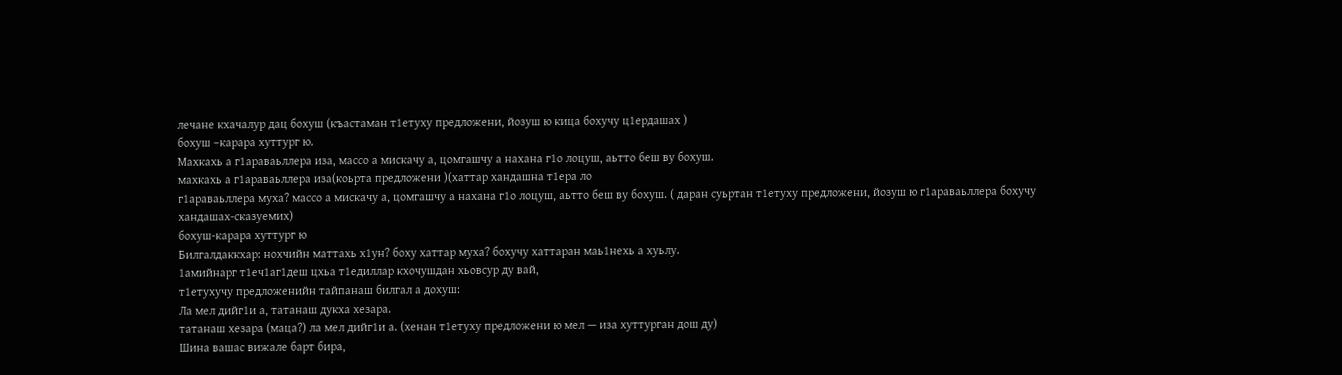лечане кхачалур дац бохуш (къастаман т1етуху предложени, йозуш ю кица бохучу ц1ердашах )
бохуш –карара хуттург ю.
Махкахь а г1араваьллера иза, массо а мискачу а, цомгашчу а нахана г1о лоцуш, аьтто беш ву бохуш.
махкахь а г1араваьллера иза(коьрта предложени )(хаттар хандашна т1ера ло
г1араваьллера муха? массо а мискачу а, цомгашчу а нахана г1о лоцуш, аьтто беш ву бохуш. ( даран суьртан т1етуху предложени, йозуш ю г1араваьллера бохучу хандашах-сказуемих)
бохуш-карара хуттург ю
Билгалдаккхар: нохчийн маттахь х1ун? боху хаттар муха? бохучу хаттаран маь1нехь а хуьлу.
1амийнарг т1еч1аг1деш цхьа т1едиллар кхочушдан хьовсур ду вай,
т1етухучу предложенийн тайпанаш билгал а дохуш:
Ла мел дийг1и а, татанаш дукха хезара.
татанаш хезара (маца?) ла мел дийг1и а. (хенан т1етуху предложени ю мел — иза хуттурган дош ду)
Шина вашас вижале барт бира,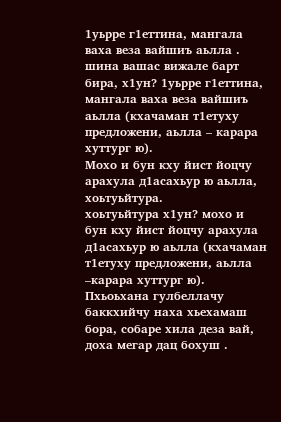1уьрре г1еттина, мангала ваха веза вайшиъ аьлла .
шина вашас вижале барт бира, х1ун? 1уьрре г1еттина, мангала ваха веза вайшиъ аьлла (кхачаман т1етуху предложени, аьлла – карара хуттург ю).
Мохо и бун кху йист йоцчу арахула д1асахьур ю аьлла, хоьтуьйтура.
хоьтуьйтура х1ун? мохо и бун кху йист йоцчу арахула д1асахьур ю аьлла (кхачаман т1етуху предложени, аьлла –карара хуттург ю).
Пхьоьхана гулбеллачу баккхийчу наха хьехамаш бора, собаре хила деза вай, доха мегар дац бохуш .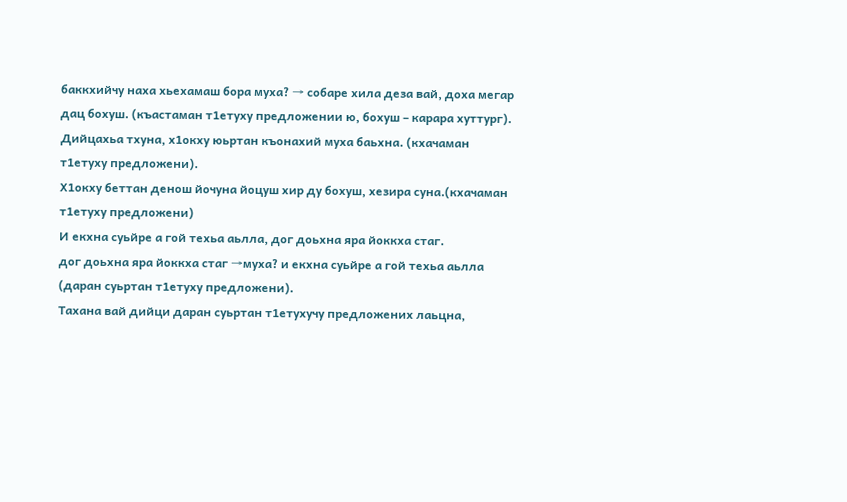баккхийчу наха хьехамаш бора муха? → собаре хила деза вай, доха мегар дац бохуш. (къастаман т1етуху предложении ю, бохуш – карара хуттург).
Дийцахьа тхуна, х1окху юьртан къонахий муха баьхна. (кхачаман т1етуху предложени).
Х1окху беттан денош йочуна йоцуш хир ду бохуш, хезира суна.(кхачаман т1етуху предложени)
И екхна суьйре а гой техьа аьлла, дог доьхна яра йоккха стаг.
дог доьхна яра йоккха стаг →муха? и екхна суьйре а гой техьа аьлла (даран суьртан т1етуху предложени).
Тахана вай дийци даран суьртан т1етухучу предложених лаьцна,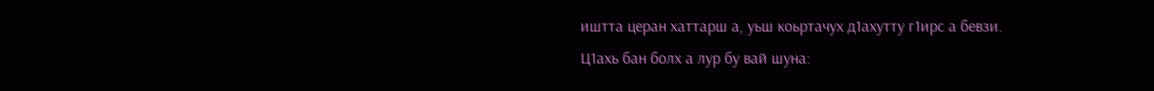иштта церан хаттарш а, уьш коьртачух д1ахутту г1ирс а бевзи.
Ц1ахь бан болх а лур бу вай шуна: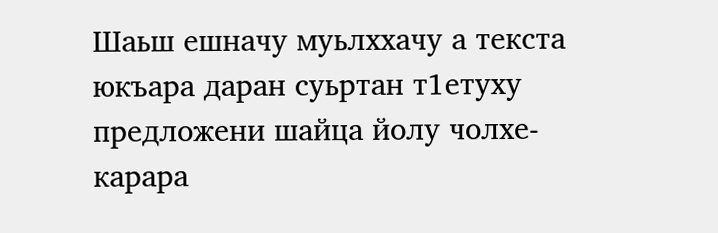Шаьш ешначу муьлххачу а текста юкъара даран суьртан т1етуху предложени шайца йолу чолхе- карара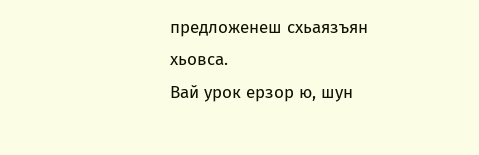предложенеш схьаязъян хьовса.
Вай урок ерзор ю, шун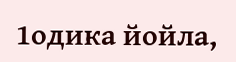1одика йойла,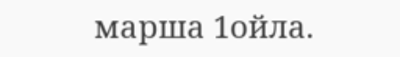марша 1ойла.